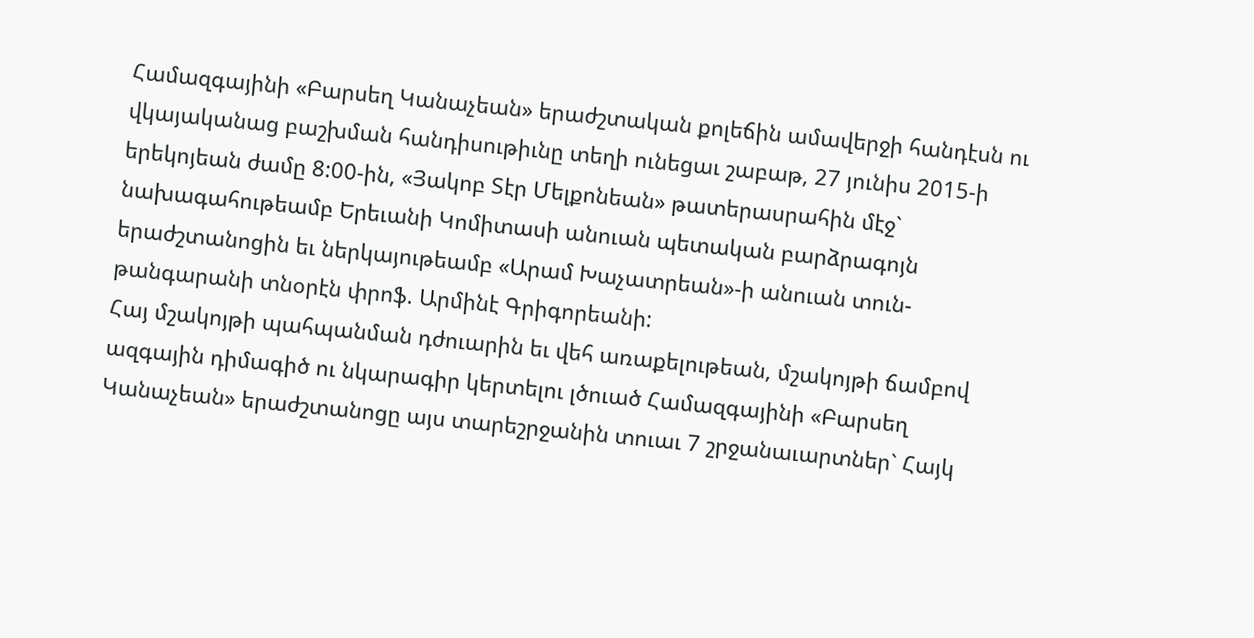Համազգայինի «Բարսեղ Կանաչեան» երաժշտական քոլեճին ամավերջի հանդէսն ու վկայականաց բաշխման հանդիսութիւնը տեղի ունեցաւ շաբաթ, 27 յունիս 2015-ի երեկոյեան ժամը 8:00-ին, «Յակոբ Տէր Մելքոնեան» թատերասրահին մէջ` նախագահութեամբ Երեւանի Կոմիտասի անուան պետական բարձրագոյն երաժշտանոցին եւ ներկայութեամբ «Արամ Խաչատրեան»-ի անուան տուն-թանգարանի տնօրէն փրոֆ. Արմինէ Գրիգորեանի:
Հայ մշակոյթի պահպանման դժուարին եւ վեհ առաքելութեան, մշակոյթի ճամբով ազգային դիմագիծ ու նկարագիր կերտելու լծուած Համազգայինի «Բարսեղ Կանաչեան» երաժշտանոցը այս տարեշրջանին տուաւ 7 շրջանաւարտներ` Հայկ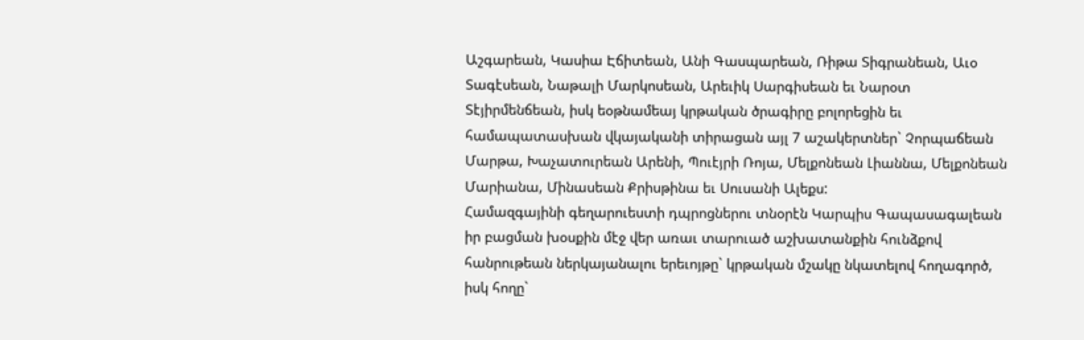Աշգարեան, Կասիա Էճիտեան, Անի Գասպարեան, Ռիթա Տիգրանեան, Աւօ Տագէսեան, Նաթալի Մարկոսեան, Արեւիկ Սարգիսեան եւ Նարօտ Տէյիրմենճեան, իսկ եօթնամեայ կրթական ծրագիրը բոլորեցին եւ համապատասխան վկայականի տիրացան այլ 7 աշակերտներ` Չորպաճեան Մարթա, Խաչատուրեան Արենի, Պուէյրի Ռոյա, Մելքոնեան Լիաննա, Մելքոնեան Մարիանա, Մինասեան Քրիսթինա եւ Սուսանի Ալեքս:
Համազգայինի գեղարուեստի դպրոցներու տնօրէն Կարպիս Գապասագալեան իր բացման խօսքին մէջ վեր առաւ տարուած աշխատանքին հունձքով հանրութեան ներկայանալու երեւոյթը` կրթական մշակը նկատելով հողագործ, իսկ հողը`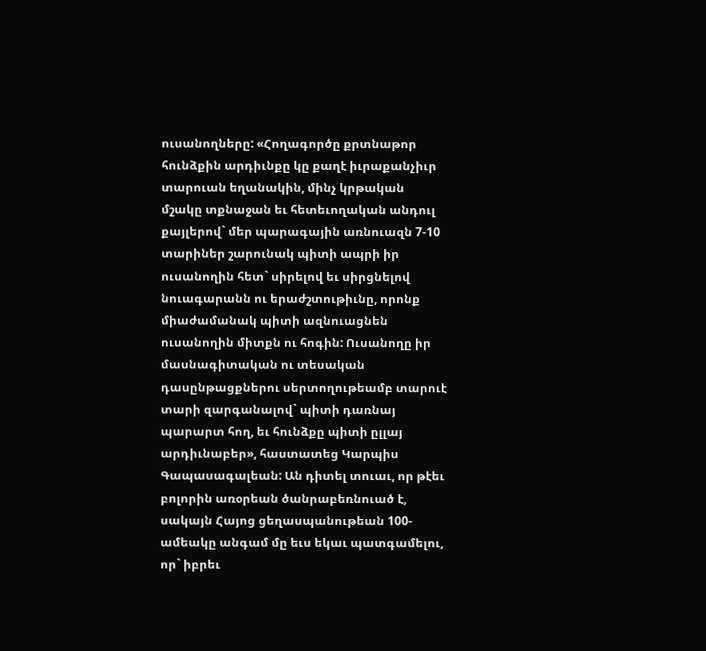ուսանողները: «Հողագործը քրտնաթոր հունձքին արդիւնքը կը քաղէ իւրաքանչիւր տարուան եղանակին, մինչ կրթական մշակը տքնաջան եւ հետեւողական անդուլ քայլերով` մեր պարագային առնուազն 7-10 տարիներ շարունակ պիտի ապրի իր ուսանողին հետ` սիրելով եւ սիրցնելով նուագարանն ու երաժշտութիւնը, որոնք միաժամանակ պիտի ազնուացնեն ուսանողին միտքն ու հոգին: Ուսանողը իր մասնագիտական ու տեսական դասընթացքներու սերտողութեամբ տարուէ տարի զարգանալով` պիտի դառնայ պարարտ հող, եւ հունձքը պիտի ըլլայ արդիւնաբեր», հաստատեց Կարպիս Գապասագալեան: Ան դիտել տուաւ, որ թէեւ բոլորին առօրեան ծանրաբեռնուած է, սակայն Հայոց ցեղասպանութեան 100-ամեակը անգամ մը եւս եկաւ պատգամելու, որ` իբրեւ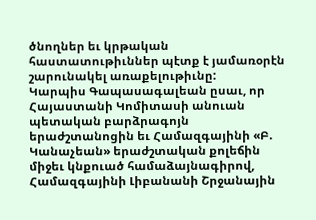ծնողներ եւ կրթական հաստատութիւններ պէտք է յամառօրէն շարունակել առաքելութիւնը:
Կարպիս Գապասագալեան ըսաւ, որ Հայաստանի Կոմիտասի անուան պետական բարձրագոյն երաժշտանոցին եւ Համազգայինի «Բ. Կանաչեան» երաժշտական քոլեճին միջեւ կնքուած համաձայնագիրով, Համազգայինի Լիբանանի Շրջանային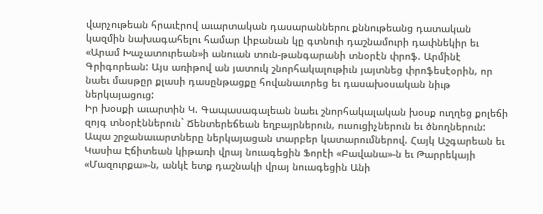վարչութեան հրաւէրով աւարտական դասարաններու քննութեանց դատական կազմին նախագահելու համար Լիբանան կը գտնուի դաշնամուրի դափնեկիր եւ «Արամ Խաչատուրեան»ի անուան տուն-թանգարանի տնօրէն փրոֆ. Արմինէ Գրիգորեան: Այս առիթով ան յատուկ շնորհակալութիւն յայտնեց փրոֆեսէօրին, որ նաեւ մասթըր քլասի դասընթացքը հովանաւորեց եւ դասախօսական նիւթ ներկայացուց:
Իր խօսքի աւարտին Կ. Գապասագալեան նաեւ շնորհակալական խօսք ուղղեց քոլեճի զոյգ տնօրէններուն` Ճենտերեճեան եղբայրներուն, ուսուցիչներուն եւ ծնողներուն:
Ապա շրջանաւարտները ներկայացան տարբեր կատարումներով. Հայկ Աշգարեան եւ Կասիա Էճիտեան կիթառի վրայ նուագեցին Ֆորէի «Բավանա»-ն եւ Թարրեկայի «Մազուրքա»-ն, անկէ ետք դաշնակի վրայ նուագեցին Անի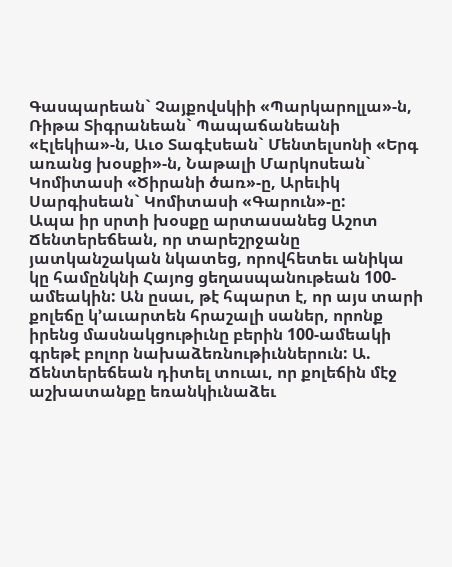Գասպարեան` Չայքովսկիի «Պարկարոլլա»-ն, Ռիթա Տիգրանեան` Պապաճանեանի «Էլեկիա»-ն, Աւօ Տագէսեան` Մենտելսոնի «Երգ առանց խօսքի»-ն, Նաթալի Մարկոսեան` Կոմիտասի «Ծիրանի ծառ»-ը, Արեւիկ Սարգիսեան` Կոմիտասի «Գարուն»-ը:
Ապա իր սրտի խօսքը արտասանեց Աշոտ Ճենտերեճեան, որ տարեշրջանը յատկանշական նկատեց, որովհետեւ անիկա կը համընկնի Հայոց ցեղասպանութեան 100-ամեակին: Ան ըսաւ, թէ հպարտ է, որ այս տարի քոլեճը կ’աւարտեն հրաշալի սաներ, որոնք իրենց մասնակցութիւնը բերին 100-ամեակի գրեթէ բոլոր նախաձեռնութիւններուն: Ա. Ճենտերեճեան դիտել տուաւ, որ քոլեճին մէջ աշխատանքը եռանկիւնաձեւ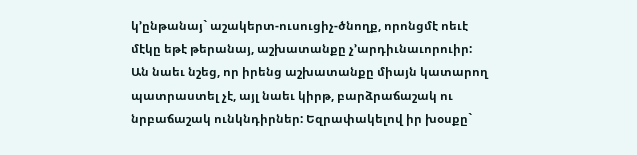կ’ընթանայ` աշակերտ-ուսուցիչ-ծնողք, որոնցմէ ոեւէ մէկը եթէ թերանայ, աշխատանքը չ’արդիւնաւորուիր: Ան նաեւ նշեց, որ իրենց աշխատանքը միայն կատարող պատրաստել չէ, այլ նաեւ կիրթ, բարձրաճաշակ ու նրբաճաշակ ունկնդիրներ: Եզրափակելով իր խօսքը`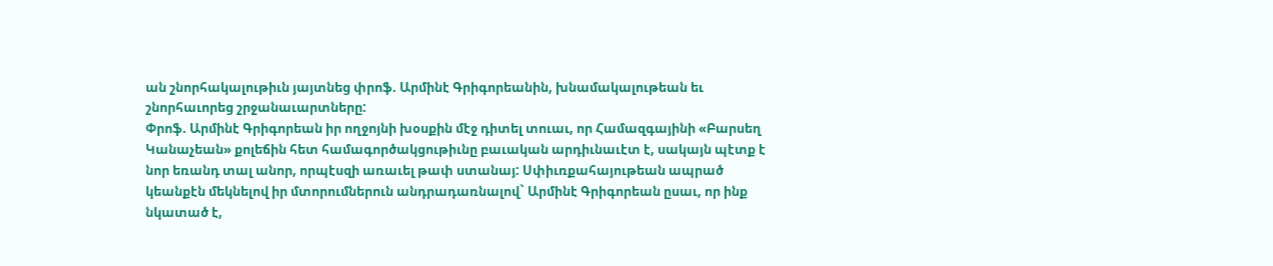ան շնորհակալութիւն յայտնեց փրոֆ. Արմինէ Գրիգորեանին, խնամակալութեան եւ շնորհաւորեց շրջանաւարտները:
Փրոֆ. Արմինէ Գրիգորեան իր ողջոյնի խօսքին մէջ դիտել տուաւ, որ Համազգայինի «Բարսեղ Կանաչեան» քոլեճին հետ համագործակցութիւնը բաւական արդիւնաւէտ է, սակայն պէտք է նոր եռանդ տալ անոր, որպէսզի առաւել թափ ստանայ: Սփիւռքահայութեան ապրած կեանքէն մեկնելով իր մտորումներուն անդրադառնալով` Արմինէ Գրիգորեան ըսաւ, որ ինք նկատած է,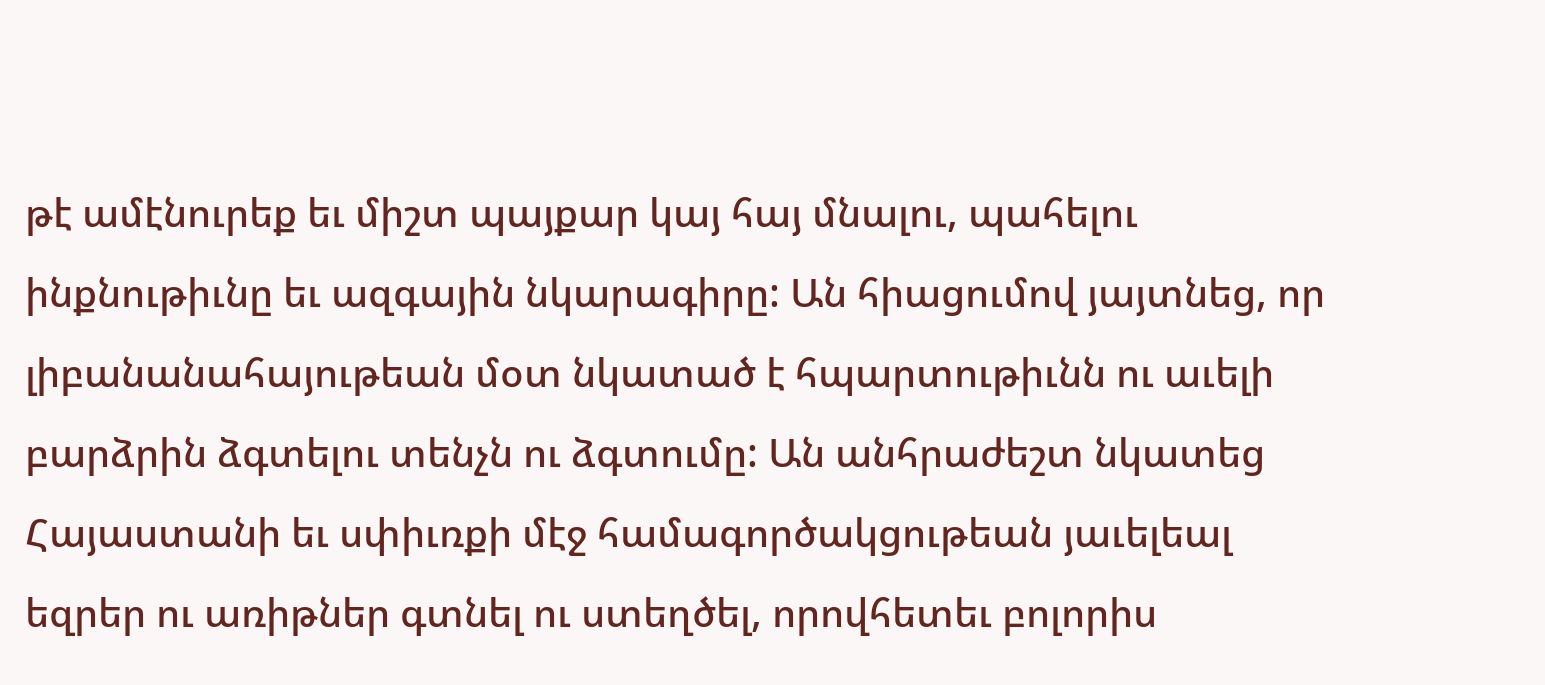թէ ամէնուրեք եւ միշտ պայքար կայ հայ մնալու, պահելու ինքնութիւնը եւ ազգային նկարագիրը: Ան հիացումով յայտնեց, որ լիբանանահայութեան մօտ նկատած է հպարտութիւնն ու աւելի բարձրին ձգտելու տենչն ու ձգտումը: Ան անհրաժեշտ նկատեց Հայաստանի եւ սփիւռքի մէջ համագործակցութեան յաւելեալ եզրեր ու առիթներ գտնել ու ստեղծել, որովհետեւ բոլորիս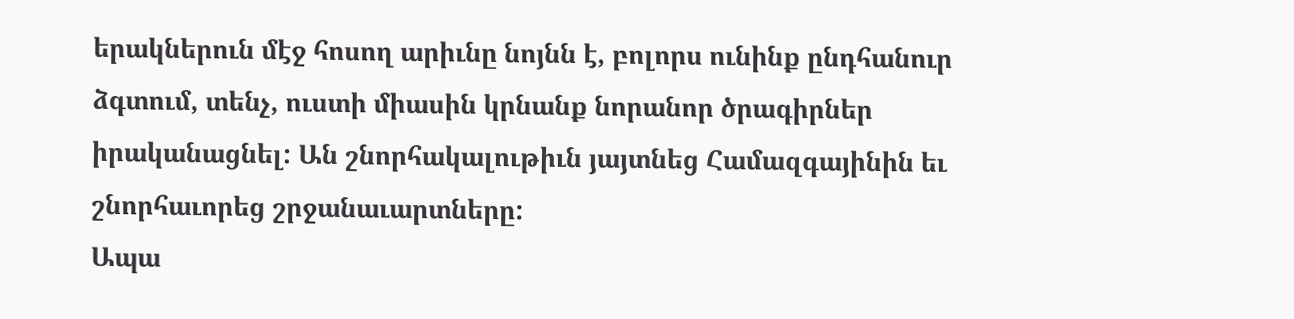երակներուն մէջ հոսող արիւնը նոյնն է, բոլորս ունինք ընդհանուր ձգտում, տենչ, ուստի միասին կրնանք նորանոր ծրագիրներ իրականացնել: Ան շնորհակալութիւն յայտնեց Համազգայինին եւ շնորհաւորեց շրջանաւարտները:
Ապա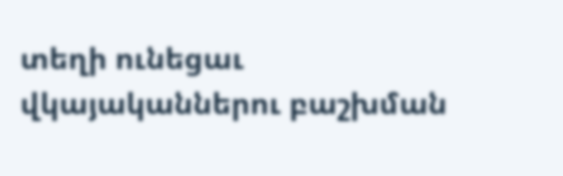տեղի ունեցաւ վկայականներու բաշխման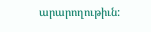արարողութիւն: